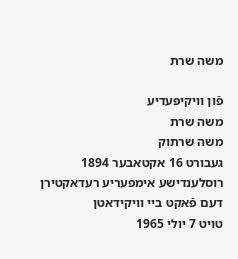משה שרת

פֿון װיקיפּעדיע
משה שרת
משה שרתוק
געבורט 16 אקטאבער 1894
רוסלענדישע אימפעריע רעדאקטירן דעם פֿאקט ביי וויקידאטן
טויט 7 יולי 1965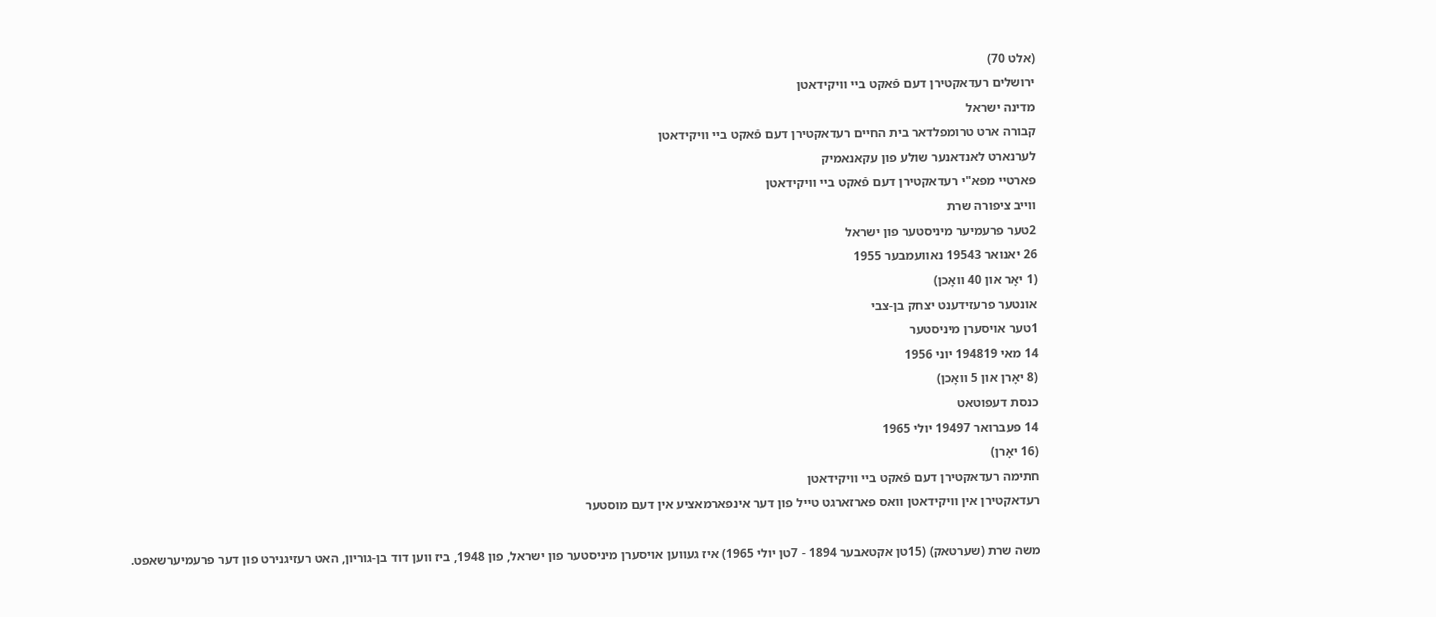(אלט 70)
ירושלים רעדאקטירן דעם פֿאקט ביי וויקידאטן
מדינה ישראל
קבורה ארט טרומפלדאר בית החיים רעדאקטירן דעם פֿאקט ביי וויקידאטן
לערנארט לאנדאנער שולע פון עקאנאמיק
פארטיי מפא"י רעדאקטירן דעם פֿאקט ביי וויקידאטן
ווייב ציפורה שרת
2טער פרעמיער מיניסטער פון ישראל
26 יאנואר 19543 נאוועמבער 1955
(1 יאָר און 40 וואָכן)
אונטער פרעזידענט יצחק בן-צבי
1טער אויסערן מיניסטער
14 מאי 194819 יוני 1956
(8 יאָרן און 5 וואָכן)
כנסת דעפוטאט
14 פעברואר 19497 יולי 1965
(16 יאָרן)
חתימה רעדאקטירן דעם פֿאקט ביי וויקידאטן
רעדאקטירן אין וויקידאטן וואס פארזארגט טייל פון דער אינפארמאציע אין דעם מוסטער

משה שרת (שערטאק) (15טן אקטאבער 1894 - 7טן יולי 1965) איז געווען אויסערן מיניסטער פון ישראל, פון 1948, ביז ווען דוד בן-גוריון, האט רעזיגנירט פון דער פרעמיערשאפט.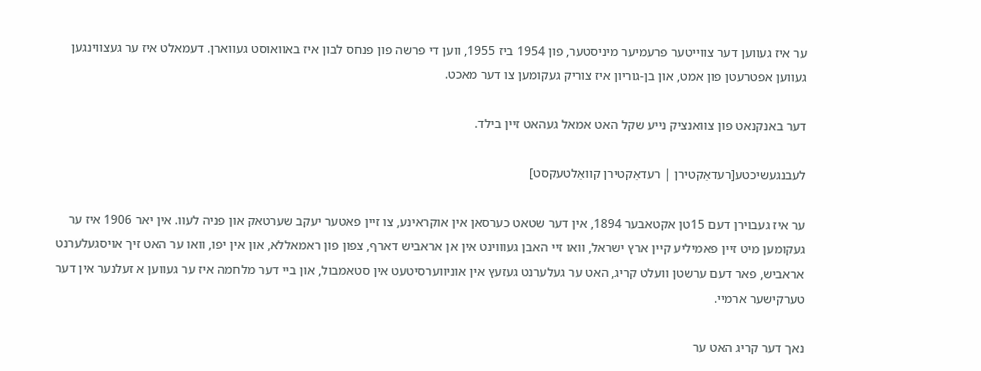ער איז געווען דער צווייטער פרעמיער מיניסטער, פון 1954 ביז 1955, ווען די פרשה פון פנחס לבון איז באוואוסט געווארן. דעמאלט איז ער געצווינגען געווען אפטרעטן פון אמט, און בן-גוריון איז צוריק געקומען צו דער מאכט.

דער באנקנאט פון צוואנציק נייע שקל האט אמאל געהאט זיין בילד.

לעבנגעשיכטע[רעדאַקטירן | רעדאַקטירן קוואַלטעקסט]

ער איז געבוירן דעם 15טן אקטאבער 1894, אין דער שטאט כערסאן אין אוקראינע, צו זיין פאטער יעקב שערטאק און פניה לעוו. אין יאר 1906 איז ער געקומען מיט זיין פאמיליע קיין ארץ ישראל, וואו זיי האבן געוווינט אין אן אראביש דארף, צפון פון ראמאללא, און אין יפו, וואו ער האט זיך אויסגעלערנט אראביש, פאר דעם ערשטן וועלט קריג, האט ער געלערנט געזעץ אין אוניווערסיטעט אין סטאמבול, און ביי דער מלחמה איז ער געווען א זעלנער אין דער טערקישער ארמיי.

נאך דער קריג האט ער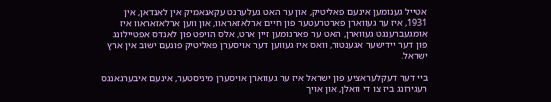אטייל גענומען אינעם פאליטיק, און ער האט געלערנט עקאנאמיק אין לאנדאן, אין 1931, איז ער געווארן פארטרעטער פון חיים ארלאזאראוו, און ווען ארלאזאראוו איז אומגעברענגט געווארן, האט ער פארנומען זיין ארט, אלס הויפט פון לאנדס אפטיילונג פון דער יידישער אגענטור, וואס איז געווען דער אויסערן פאליטיק פונעם ישוב אין ארץ ישראל.

ביי דער דעקלעראציע פון ישראל איז ער געווארן אויסערן מיניסטער, אינעם איבערגאנגס רעגירונג ביז צו די וואלן, און אויך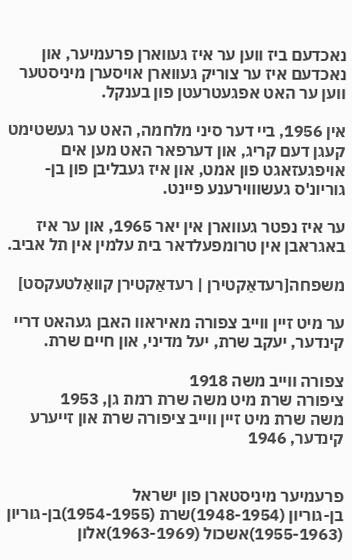נאכדעם ביז ווען ער איז געווארן פרעמיער, און נאכדעם איז ער צוריק געווארן אויסערן מיניסטער ווען ער האט אפגעטרעטן פון בענקל.

אין 1956, ביי דער סיני מלחמה, האט ער געשטימט קעגן דעם קריג, און דערפאר האט מען אים אויפגעזאגט פון אמט, און איז געבליבן פון בן-גוריונ'ס געשוווירענע פיינט.

ער איז נפטר געווארן אין יאר 1965, און ער איז באגראבן אין טרומפעלדאר בית עלמין אין תל אביב.

משפחה[רעדאַקטירן | רעדאַקטירן קוואַלטעקסט]

ער מיט זיין ווייב צפורה מאיראוו האבן געהאט דריי קינדער, יעקב שרת, יעל מדיני, און חיים שרת.

צפורה ווייב משה 1918
ציפורה שרת מיט משה שרת רמת גן, 1953
משה שרת מיט זיין ווייב ציפורה שרת און זייערע קינדער, 1946


פרעמיער מיניסטארן פון ישראל
בן-גוריון (1948-1954)שרת (1954-1955)בן-גוריון (1955-1963)אשכול (1963-1969)אלון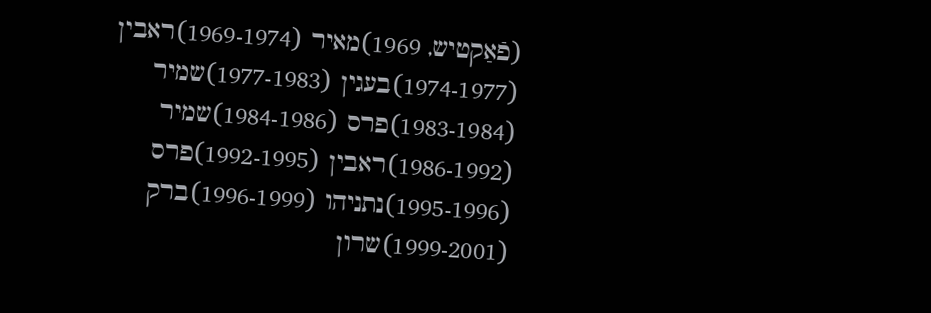(פֿאַקטיש, 1969)מאיר (1969-1974)ראבין (1974-1977)בעגין (1977-1983)שמיר (1983-1984)פרס (1984-1986)שמיר (1986-1992)ראבין (1992-1995)פרס (1995-1996)נתניהו (1996-1999)ברק (1999-2001)שרון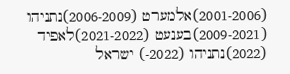(2001-2006)אלמערט (2006-2009)נתניהו (2009-2021)בענעט (2021-2022)לאפיד (2022)נתניהו (2022-) ישראל